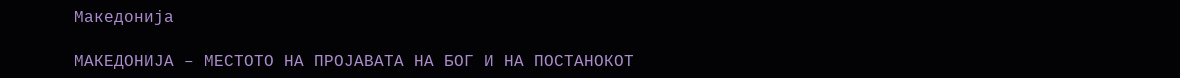Македонија

МАКЕДОНИЈА – МЕСТОТО НА ПРОЈАВАТА НА БОГ И НА ПОСТАНОКОТ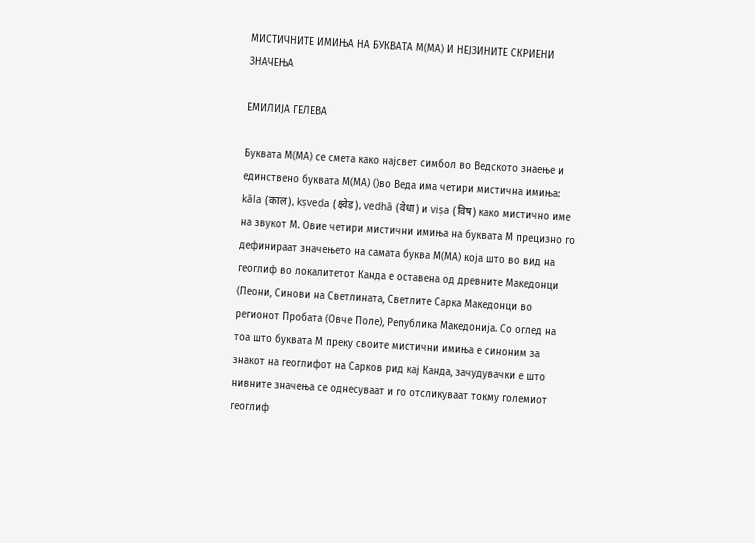МИСТИЧНИТЕ ИМИЊА НА БУКВАТА М(МА) И НЕЈЗИНИТЕ СКРИЕНИ ЗНАЧЕЊА

ЕМИЛИЈА ГЕЛЕВА

Буквата М(МА) се смета како најсвет симбол во Ведското знаење и единствено буквата М(МА) ()во Веда има четири мистична имиња: kāla (काल), kṣveḍa (क्ष्वेड), vedhā (वेधा) и viṣa (विष) како мистично име на звукот М. Овие четири мистични имиња на буквата М прецизно го дефинираат значењето на самата буква М(МА) која што во вид на геоглиф во локалитетот Канда е оставена од древните Македонци (Пеони, Синови на Светлината, Светлите Сарка Македонци во регионот Пробата (Овче Поле), Република Македонија. Со оглед на тоа што буквата М преку своите мистични имиња е синоним за знакот на геоглифот на Сарков рид кај Канда, зачудувачки е што нивните значења се однесуваат и го отсликуваат токму големиот геоглиф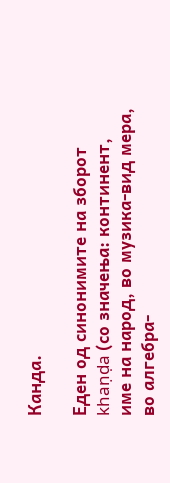Канда.

Еден од синонимите на зборот khaṇḍa (со значења: континент, име на народ, во музика-вид мера, во алгебра-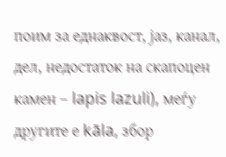поим за еднаквост, јаз, канал, дел, недостаток на скапоцен камен – lapis lazuli), меѓу другите е kāla, збор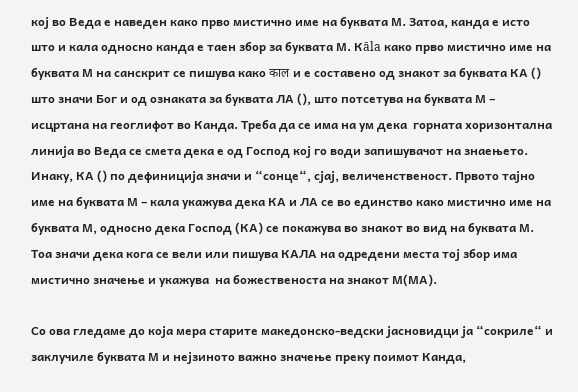кој во Веда е наведен како прво мистично име на буквата М. Затоа, канда е исто што и кала односно канда е таен збор за буквата М. Кāla како прво мистично име на буквата М на санскрит се пишува како काल и е составено од знакот за буквата КА () што значи Бог и од ознаката за буквата ЛА (), што потсетува на буквата М – исцртана на геоглифот во Канда. Треба да се има на ум дека  горната хоризонтална линија во Веда се смета дека е од Господ кој го води запишувачот на знаењето. Инаку, КА () по дефиниција значи и “сонце“, сјај, величенственост. Првото тајно име на буквата М – кала укажува дека КА и ЛА се во единство како мистично име на буквата М, односно дека Господ (КА) се покажува во знакот во вид на буквата М. Тоа значи дека кога се вели или пишува КАЛА на одредени места тој збор има мистично значење и укажува  на божественоста на знакот М(МА).

Со ова гледаме до која мера старите македонско-ведски јасновидци ја “сокриле“ и заклучиле буквата М и нејзиното важно значење преку поимот Канда,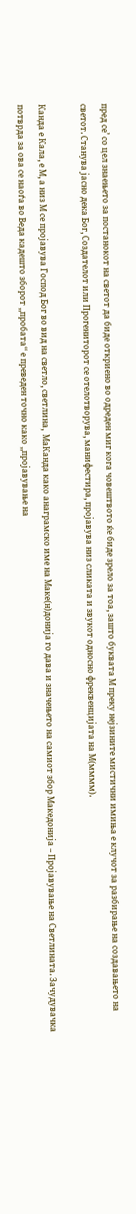пред се’ со цел знаењето за постанокот на светот да биде откриено во одреден миг кога човештвото ќе биде зрело за тоа, зашто буквата М преку нејзините мистични имиња е клучот за разбирање на создавањето на светот. Станува јасно дека Бог, Создателот или Прогениторот се отелотворува, манифестира, пројавува низ сликата и звукот односно фреквенцијата на М(мммм).

Канда е Кала, е М, а низ М се пројавува Господ Бог во вид на светло, светлина,  МаКанда како анаграмско име на Маке(н)донија го дава и значењето на самиот збор Македонија – Пројавување на Светлината. Зачудувачка потврда за ова се наоѓа во Веда кадешто зборот „пробата“ е преведен точно како „пројавување на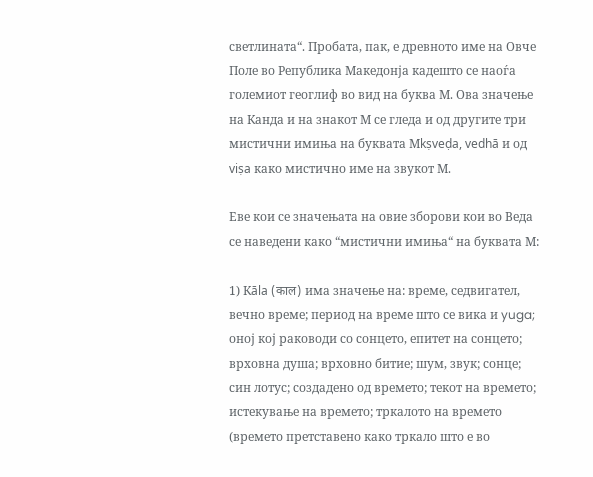светлината“. Пробата, пак, е древното име на Овче Поле во Република Македонја кадешто се наоѓа големиот геоглиф во вид на буква М. Ова значење на Канда и на знакот М се гледа и од другите три мистични имиња на буквата Мkṣveḍa, vedhā и од viṣa како мистично име на звукот М.

Еве кои се значењата на овие зборови кои во Веда се наведени како “мистични имиња“ на буквата М:

1) Кāla (काल) има значење на: време, седвигател, вечно време; период на време што се вика и yuga; оној кој раководи со сонцето, епитет на сонцето; врховна душа; врховно битие; шум, звук; сонце;  син лотус; создадено од времето; текот на времето; истекување на времето; тркалото на времето (времето претставено како тркало што е во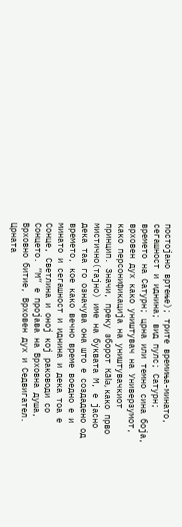постојано вртење); трите времиња-минато, сегашност и иднина; вид пулс; Сатурн; времето на Сатурн; црна или темно сина боја, врховен дух како уништувач на Универзумот, како персонификација на уништувачкиот принцип. Значи, преку зборот Кāla, како прво мистично(тајно) име на буквата М, е јасно дека таа го означува она што е создадено од времето, кое како вечно време воедно е и минато и сегашност и иднина и дека тоа е Сонце, Светлина и оној кој раководи со Сонцето. “М“ е пројава на Врховна душа, Врховно битие, Врховен дух и Седвигател. Црната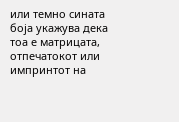или темно сината боја укажува дека тоа е матрицата, отпечатокот или импринтот на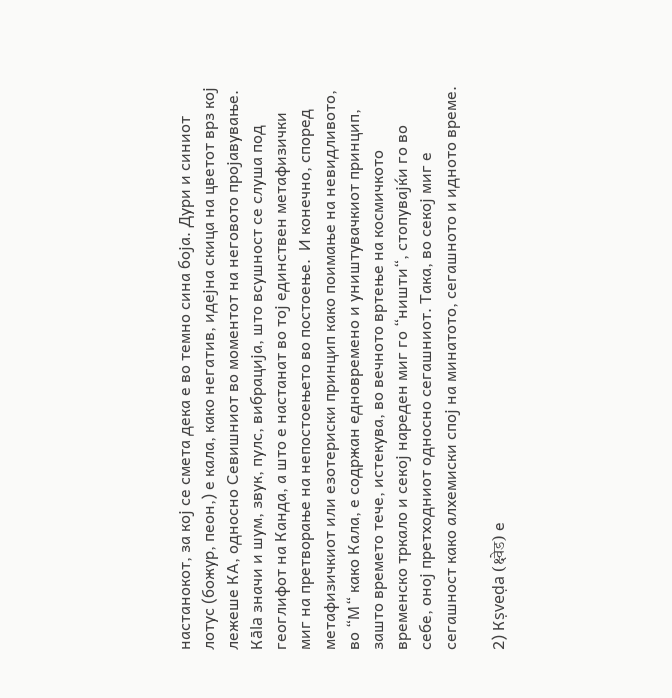настанокот, за кој се смета дека е во темно сина боја. Дури и синиот лотус (божур, пеон,) е кала, како негатив, идејна скица на цветот врз кој лежеше КА, односно Севишниот во моментот на неговото пројавување. Кāla значи и шум, звук, пулс, вибрација, што всушност се слуша под геоглифот на Канда, а што е настанат во тој единствен метафизички миг на претворање на непостоењето во постоење.  И конечно, според метафизичкиот или езотериски принцип како поимање на невидливото, во “М“ како Кала, е содржан едновремено и уништувачкиот принцип, зашто времето тече, истекува, во вечното вртење на космичкото временско тркало и секој нареден миг го “ништи“, стопувајќи го во себе, оној претходниот односно сегашниот. Така, во секој миг е сегашност како алхемиски спој на минатото, сегашното и идното време.

2) Кṣveḍa (क्ष्वेड) е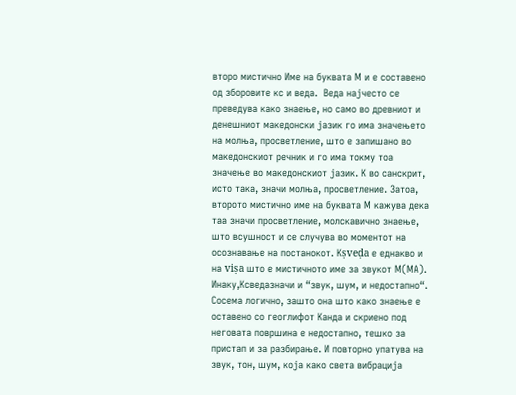второ мистично Име на буквата М и е составено од зборовите кс и веда.  Веда најчесто се преведува како знаење, но само во древниот и денешниот македонски јазик го има значењето на молња, просветление, што е запишано во македонскиот речник и го има токму тоа значење во македонскиот јазик. К во санскрит, исто така, значи молња, просветление. Затоа, второто мистично име на буквата М кажува дека таа значи просветление, молскавично знаење, што всушност и се случува во моментот на осознавање на постанокот. Кṣveḍa е еднакво и на viṣa што е мистичното име за звукот М(МА). Инаку,Ксведазначи и “звук, шум, и недостапно“. Сосема логично, зашто она што како знаење е оставено со геоглифот Канда и скриено под неговата површина е недостапно, тешко за пристап и за разбирање. И повторно упатува на звук, тон, шум, која како света вибрација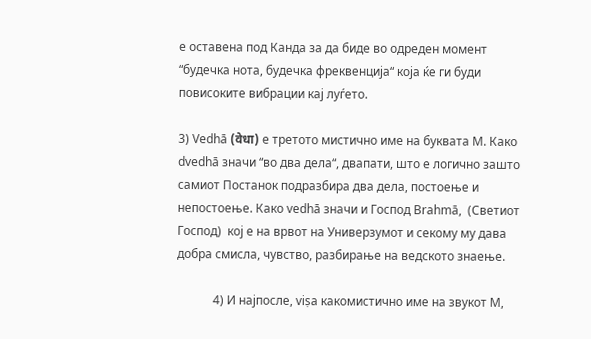е оставена под Канда за да биде во одреден момент “будечка нота, будечка фреквенција“ која ќе ги буди повисоките вибрации кај луѓето.

3) Vedhā (वेधा) е третото мистично име на буквата М. Како dvedhā значи “во два дела“, двапати, што е логично зашто самиот Постанок подразбира два дела, постоење и непостоење. Како vedhā значи и Господ Brahmā,  (Светиот Господ)  кој е на врвот на Универзумот и секому му дава добра смисла, чувство, разбирање на ведското знаење.

            4) И најпосле, viṣa какомистично име на звукот М,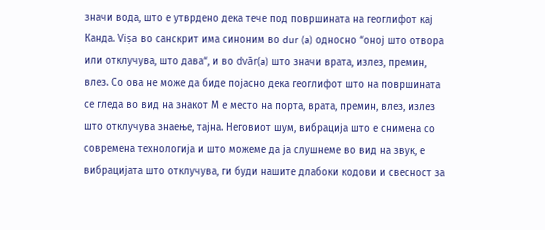значи вода, што е утврдено дека тече под површината на геоглифот кај Канда. Viṣa во санскрит има синоним во dur (a) односно “оној што отвора или отклучува, што дава“, и во dvār(a) што значи врата, излез, премин, влез. Со ова не може да биде појасно дека геоглифот што на површината се гледа во вид на знакот М е место на порта, врата, премин, влез, излез што отклучува знаење, тајна. Неговиот шум, вибрација што е снимена со современа технологија и што можеме да ја слушнеме во вид на звук, е вибрацијата што отклучува, ги буди нашите длабоки кодови и свесност за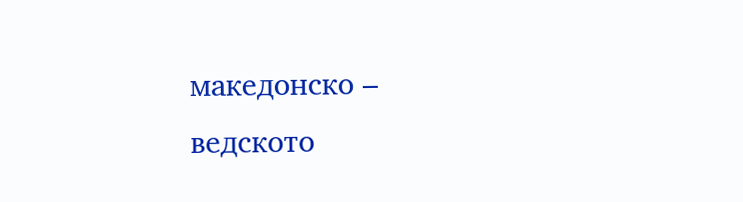македонско – ведското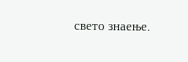свето знаење.